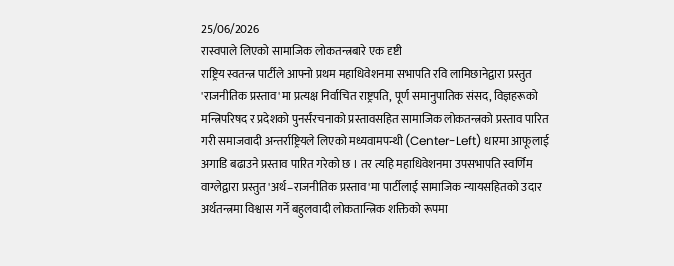25/06/2026
रास्वपाले लिएको सामाजिक लोकतन्त्रबारे एक दृष्टी
राष्ट्रिय स्वतन्त्र पार्टीले आफ्नो प्रथम महाधिवेशनमा सभापति रवि लामिछानेद्वारा प्रस्तुत 'राजनीतिक प्रस्ताव'मा प्रत्यक्ष निर्वाचित राष्ट्रपति, पूर्ण समानुपातिक संसद, विज्ञहरूको मन्त्रिपरिषद र प्रदेशको पुनर्संरचनाको प्रस्तावसहित सामाजिक लोकतन्त्रको प्रस्ताव पारित गरी समाजवादी अन्तर्राष्ट्रियले लिएको मध्यवामपन्थी (Center-Left) धारमा आफूलाई अगाडि बढाउने प्रस्ताव पारित गरेको छ । तर त्यहि महाधिवेशनमा उपसभापति स्वर्णिम वाग्लेद्वारा प्रस्तुत 'अर्थ–राजनीतिक प्रस्ताव'मा पार्टीलाई सामाजिक न्यायसहितको उदार अर्थतन्त्रमा विश्वास गर्ने बहुलवादी लोकतान्त्रिक शक्तिको रूपमा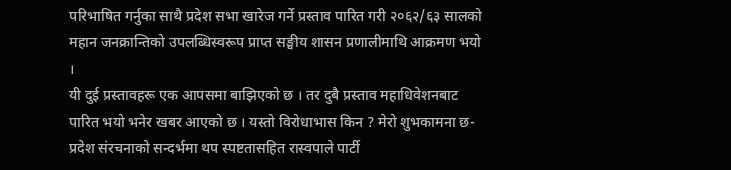परिभाषित गर्नुका साथै प्रदेश सभा खारेज गर्ने प्रस्ताव पारित गरी २०६२/६३ सालको महान जनक्रान्तिको उपलब्धिस्वरूप प्राप्त सङ्घीय शासन प्रणालीमाथि आक्रमण भयो ।
यी दुई प्रस्तावहरू एक आपसमा बाझिएको छ । तर दुबै प्रस्ताव महाधिवेशनबाट पारित भयो भनेर खबर आएको छ । यस्तो विरोधाभास किन ? मेरो शुभकामना छ- प्रदेश संरचनाको सन्दर्भमा थप स्पष्टतासहित रास्वपाले पार्टी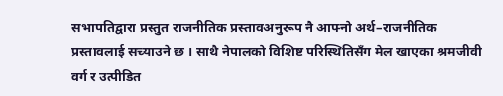सभापतिद्वारा प्रस्तुत राजनीतिक प्रस्तावअनुरूप नै आफ्नो अर्थ–राजनीतिक प्रस्तावलाई सच्याउने छ । साथै नेपालको विशिष्ट परिस्थितिसँग मेल खाएका श्रमजीवी वर्ग र उत्पीडित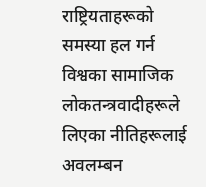राष्ट्रियताहरूको समस्या हल गर्न विश्वका सामाजिक लोकतन्त्रवादीहरूले लिएका नीतिहरूलाई अवलम्बन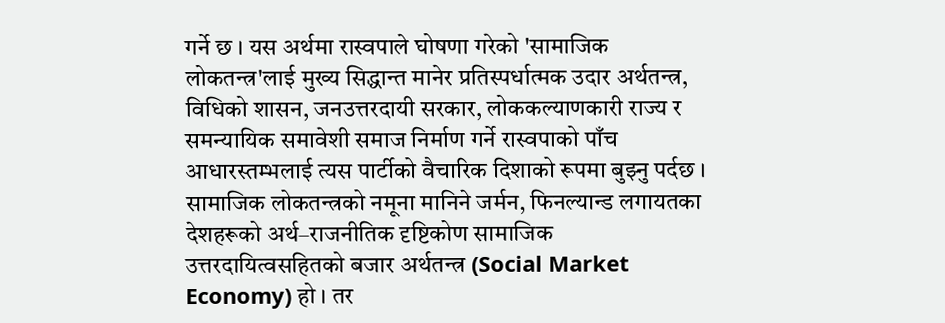गर्ने छ । यस अर्थमा रास्वपाले घोषणा गरेको 'सामाजिक लोकतन्त्र'लाई मुख्य सिद्धान्त मानेर प्रतिस्पर्धात्मक उदार अर्थतन्त्र, विधिको शासन, जनउत्तरदायी सरकार, लोककल्याणकारी राज्य र समन्यायिक समावेशी समाज निर्माण गर्ने रास्वपाको पाँच आधारस्तम्भलाई त्यस पार्टीको वैचारिक दिशाको रूपमा बुझ्नु पर्दछ ।
सामाजिक लोकतन्त्रको नमूना मानिने जर्मन, फिनल्यान्ड लगायतका देशहरूको अर्थ–राजनीतिक दृष्टिकोण सामाजिक उत्तरदायित्वसहितको बजार अर्थतन्त्र (Social Market Economy) हो । तर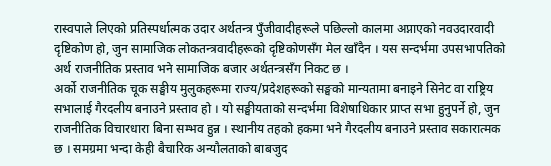रास्वपाले लिएको प्रतिस्पर्धात्मक उदार अर्थतन्त्र पुँजीवादीहरूले पछिल्लो कालमा अप्नाएको नवउदारवादी दृष्टिकोण हो, जुन सामाजिक लोकतन्त्रवादीहरूको दृष्टिकोणसँग मेल खाँदैन । यस सन्दर्भमा उपसभापतिको अर्थ राजनीतिक प्रस्ताव भने सामाजिक बजार अर्थतन्त्रसँग निकट छ ।
अर्को राजनीतिक चूक सङ्घीय मुलुकहरूमा राज्य/प्रदेशहरूको सङ्घको मान्यतामा बनाइने सिनेट वा राष्ट्रिय सभालाई गैरदलीय बनाउने प्रस्ताव हो । यो सङ्घीयताको सन्दर्भमा विशेषाधिकार प्राप्त सभा हुनुपर्ने हो, जुन राजनीतिक विचारधारा बिना सम्भव हुन्न । स्थानीय तहको हकमा भने गैरदलीय बनाउने प्रस्ताव सकारात्मक छ । समग्रमा भन्दा केही बैचारिक अन्यौलताको बाबजुद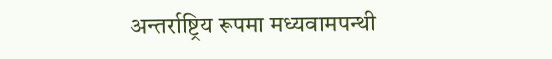अन्तर्राष्ट्रिय रूपमा मध्यवामपन्थी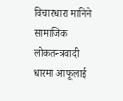विचारधारा मानिने सामाजिक लोकतन्त्रवादी धारमा आफूलाई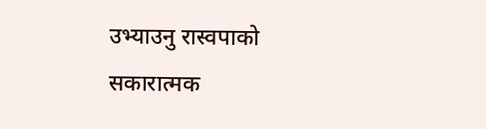उभ्याउनु रास्वपाको सकारात्मक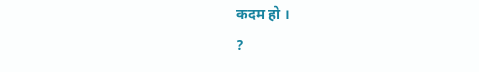कदम हो ।
?